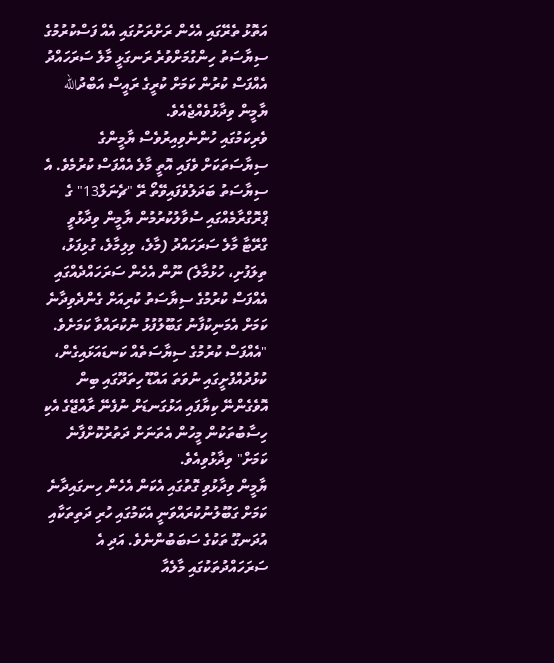އަތޮޅު ތެރޭގައި އެހެން ރަށްރަށުގައި އެއް ފަސްކުރުމުގެ ސިޔާސަތު ހިންގުމަށްވުރެ ރަނގަޅީ މާލެ ސަރަހައްދު އެއްފަސް ކުރުން ކަމަށް ކުރީގެ ރައީސް އަބްދުالله ޔާމީން ވިދާޅުވެއްޖެއެވެ.
ވެރިކަމުގައި ހުންނެވިއިރުވެސް ޔާމީންގެ ސިޔާސަތަކަށް ވެފައި އޮތީ މާލެ އެއްފަސް ކުރުމެވެ. އެ ސިޔާސަތު ބަދަލުވެފައިވޭތޯ ރޭ "ޗެނަލް13" ގެ ޕްރޮގްރާމެއްގައި ސުވާލުކުރުމުން ޔާމީން ވިދާޅުވީ ގްރޭޓާ މާލެ ސަރަހައްދު (މާލެ، ވިލިމާލެ، ގުޅިފަޅު، ތިލަފުށި، ހުޅުމާލެ) ނޫން އެހެން ސަރަހައްދެއްގައި އެއްފަސް ކުރުމުގެ ސިޔާސަތު ކުރިއަށް ގެންދެވިދާނެ ކަމަށް އެމަނިކުފާނު ގަބޫލުފުޅު ނުކުރައްވާ ކަމަށެވެ.
"އެއްފަސް ކުރުމުގެ ސިޔާސަތެއް ކަނޑައަޅައިގެން، ކުޅުދުއްފުށީގައި ނުވަތަ އައްޑޫ ހިތަދޫގައި ބިން އޮވެގެންނޭ ކިޔާފައި އަޅުގަނޑަށް ނުފެނޭ ރާއްޖޭގެ އެކި ހިސާބުތަކުން މީހުން އެތަނަށް ދަތުރުކޮށްފާނެ ކަމަށް" ވިދާޅުވިއެވެ.
ޔާމީން ވިދާޅުވި ގޮތުގައި އެކަން އެހެން ހިނގައިދާނެ ކަމަށް ގަބޫލުނުކުރައްވަނީ އެކަމުގައި ހުރި ދަތިތަކާއި އުދަނގޫ ތަކުގެ ސަބަބުންނެވެ. އަދި އެ ސަރަހައްދުތަކުގައި މާލެއާ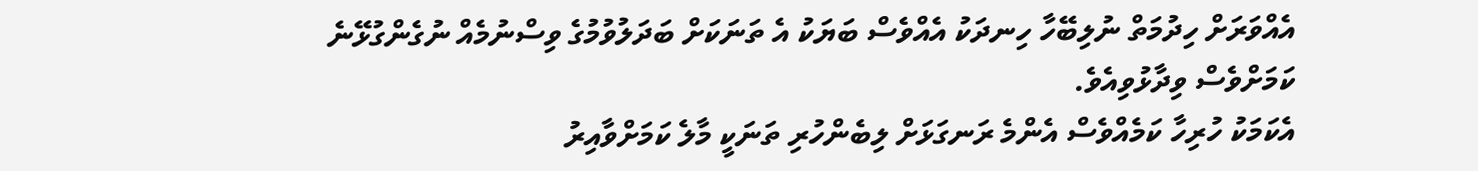އެއްވަރަށް ހިދުމަތް ނުލިބޭހާ ހިނދަކު އެއްވެސް ބަޔަކު އެ ތަނަކަށް ބަދަލުވުމުގެ ވިސްނުމެއް ނުގެންގުޅޭނެ ކަމަށްވެސް ވިދާޅުވިއެވެ.
އެކަމަކު ހުރިހާ ކަމެއްވެސް އެންމެ ރަނގަޅަށް ލިބެންހުރި ތަނަކީ މާލެ ކަމަށްވާއިރު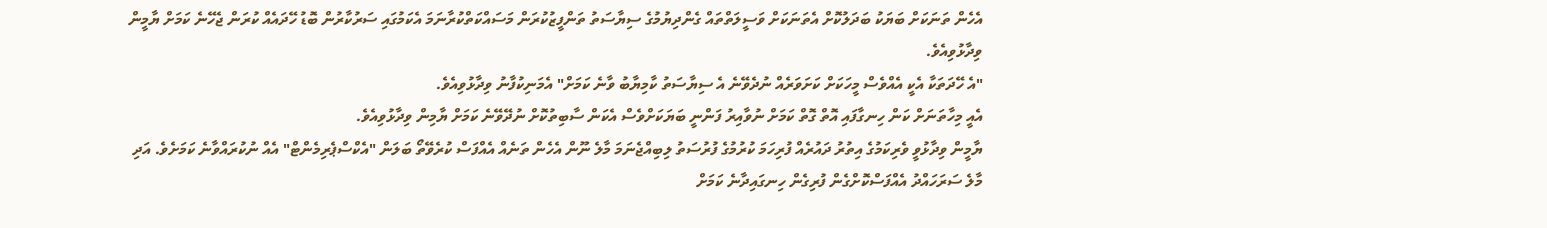އެހެން ތަނަކަށް ބަޔަކު ބަދަލުކޮށް އެތަނަކަށް ވަސީލަތްތައް ގެންދިޔުމުގެ ސިޔާސަތު ތަންފީޒުކުރަން މަސައްކަތްކުރާނަމަ އެކަމުގައި ސަރުކާރުން ބޮޑު ހޭދައެއް ކުރަން ޖެހޭނެ ކަމަށް ޔާމީން ވިދާޅުވިއެވެ.
"އެ ހޭދަތަކާ އެކީ އެއްވެސް މީހަކަށް ކަށަވަރެއް ނުދެވޭނެ އެ ސިޔާސަތު ކާމިޔާބު ވާނެ ކަމަށް" އެމަނިކުފާނު ވިދާޅުވިއެވެ.
އެއީ މިހާތަނަށް ކަން ހިނގާފައި އޮތް ގޮތް ކަމަށް ނުވާއިރު ފަންނީ ބަޔަކަށްވެސް އެކަން ސާބިތުކޮށް ނުދޭވޭނެ ކަމަށް ޔާމިން ވިދާޅުވިއެވެ.
ޔާމީން ވިދާޅުވީ ވެރިކަމުގެ އިތުރު ދައުރެއް ފުރިހަމަ ކުރުމުގެ ފުރުސަތު ލިބިއްޖެނަމަ މާލެ ނޫން އެހެން ތަނެއް އެއްފަސް ކުރެވޭތޯ ބަލަން "އެކްސްޕެރިމެންޓް" އެއް ނުކުރައްވާނެ ކަމަށެވެ. އަދި މާލެ ސަރަހައްދު އެއްފަސްކޮށްގެން ފުރިގެން ހިނގައިދާނެ ކަމަށް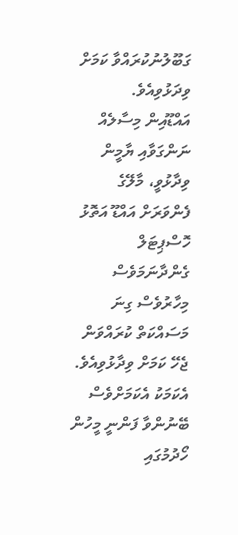ގަބޫލުނުކުރައްވާ ކަމަށް ވިދަޅުވިއެވެ.
އައްޑޫއިން މިސާލެއް ނަންގަވާއި ޔާމީން ވިދާޅުވީ، މާލޭގެ ފެންވަރަށް އައްޑޫ އަތޮޅު ހޮސްޕިޓަލް ގެންދާނަމަވެސް މިހާރުވެސް ގިނަ މަސައްކަތް ކުރައްވަން ޖެހޭ ކަމަށް ވިދާޅުވިއެވެ. އެކަމަކު އެކަމަށްވެސް ބޭނުންވާ ފަންނީ މީހުން ހޯދުމުގައި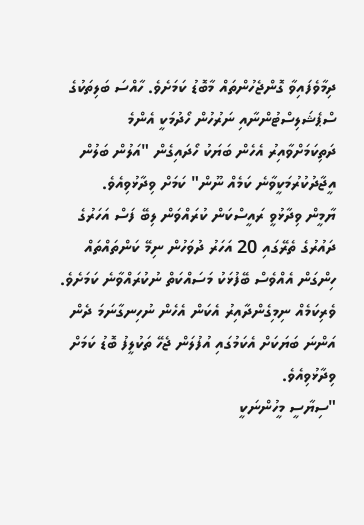ދިމާވެފައިވާ ގޮންޖެހުންތައް މާބޮޑު ކަމަށެވެ. ހާއްސަ ބަލިތަކުގެ ސްޕެޝަލިސްޓުންނާއި ނަރުހުން ހޯދުމަކީ އެންމެ ދަތިކަމަށްވާއިރު އެހެން ބަޔަކު ހޯދައިގެން "އަލުން ބަލުން އީޖާދުކުރުމަކީވާނެ ކަމެއް ނޫން" ކަމަށް ވިދާޅުވިއެވެ.
ޔާމީން ވިދާޅުވީ ރައީސްކަން ކުރައްވަން ލިބޭ ފަސް އަހަރުގެ ދައުރުގެ ތެރޭގައި 20 އަހަރު ދުވަހުން ނިމޭ ކަންތައްތައް ހިންގަން އެއްވެސް ބޭފުޅަކު މަސައްކަތް ނުކުރައްވާނެ ކަމަށެވެ. ވެރިކަމެއް ނިމިގެންދާއިރު އެކަން އެހެން ނުހިނގާނަމަ ދެން އަންނަ ބަޔަކަށް އެކަމުގައި އުފުލަން ޖެހޭ ތަކުލީފު ބޮޑު ކަމަށް ވިދާޅުވިއެވެ.
"ސިޔާސީ މީހުންނަކީ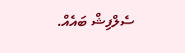ސެލްފިޝް ބައެއް.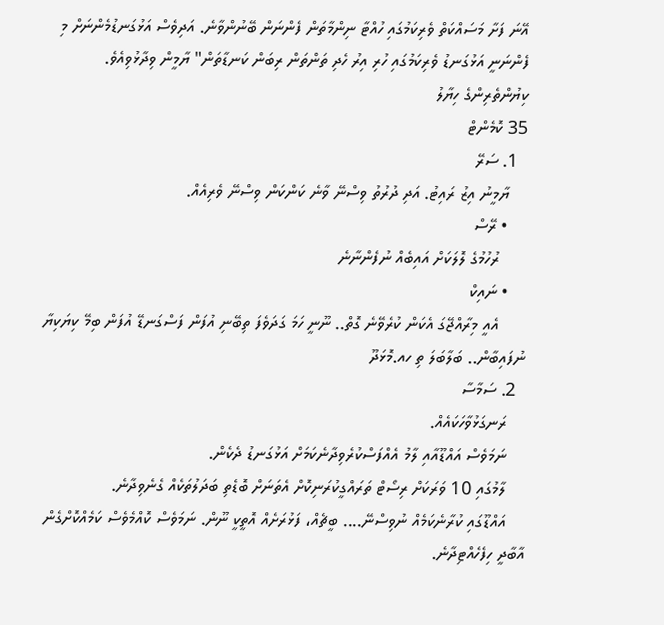އޭނަ ފަށާ މަސައްކަތް ވެރިކަމުގައި ހުއްޓާ ނިންމާތަން ފެންނަން ބޭނުންވާނެ. އަދިވެސް އަޅުގަނޑުމެންނަށް މި ފެންނަނީ އަޅުގަނޑު ވެރިކަމުގައި ހުރި އިރު ހެދި ތަންތަން ރިބަން ކަނޑާތަން" ޔާމީން ވިދާޅުވިއެވެ.
ކިޔުންތެރިންގެ ހިޔާލު
35 ކޮމެންޓް
  1. ސަރޭ
    ޔާމީނު އިޒު ރައިޓު. އަދި ދުރުތު ވިސްނޭ ވާނެ ކަންކަން ވިސްނޭ ވެރިއެއް.
    • ރޭސް
      ރުހުމުގެ ލޮލަކަށް އައިބެއް ނުފެންނާނެ
    • ނައިކް
      އެއީ މިރާއްޖޭގަ އެކަން ކުރެވޭނެ ގޮތް.. ނޫނީ ހަމަ ގަދަވެފަ ތިބޭނި އުފަން ފަސްގަނޑޭ އުފަން ބިމޭ ކިޔަކިޔާ ނުފައިބާން.. ބަލާބަލަ ތި ހއ.މޮޅަދޫ
  2. ސަމާސާ
    ރަނގަޅުވާހަކައެއް.
    ނަމަވެސް އައްޑޫއާއި ލާމު އެއްފަސްކުރެވިދާނެކަމަށް އަޅުގަނޑު ދެކެން.
    ލާމުގައި 10 ވަރަކަށް ރިސޯޓް ތަރައްގީކުރަނިކޮށް އެތަނަށް ބޮޑެތި ބަދަލުތަކެއް ގެނެވިދާނެ.
    އައްޑޫގައި ކުރާނެކަމެއް ނުވިސްނޭ.... ބީޗެއް، ފަޅުރަށެއް އޮތީކީ ނޫން. ނަމަވެސް ކޮއްމެވެސް ކަމެއްކޮށްގެން އާބާދީ ހިފެހެއްޓިދާނެ.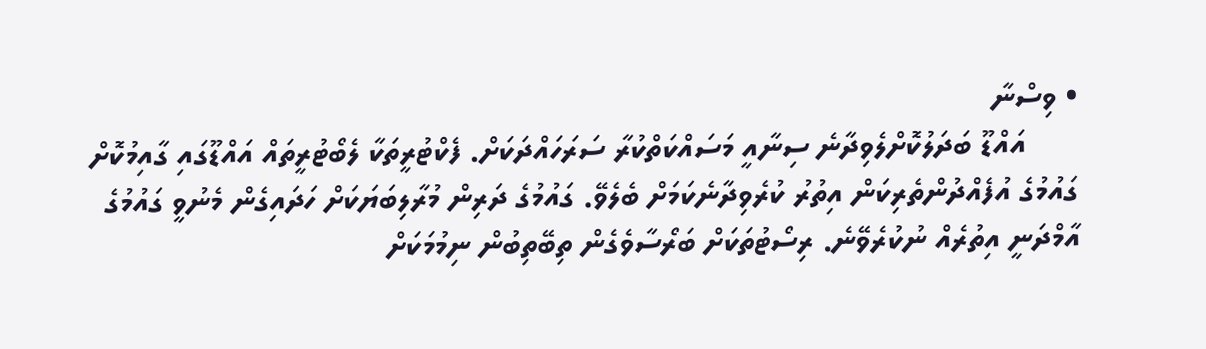• ވިސްނާ
      އައްޑޫ ބަދަލުކޮށްލެވިދާނެ ސިނާއީ މަސައްކަތްކުރާ ސަރަހައްދަކަށް. ފެކްޓުރީތަކާ ލެބޯޓުރީތައް އައްޑޫގައި ގާއިމުކޮށް ގައުމުގެ އުފެއްދުންތެރިކަން އިތުރު ކުރެވިދާނެކަމަށް ބެލެވޭ. ގައުމުގެ ދަރިން މުރާލިބަޔަކަށް ހަދައިގެން މެނުވީ ގައުމުގެ އާމްދަނީ އިތުރެއް ނުކުރެވޭނެ. ރިސޯޓުތަކަށް ބަރޯސާވެގެން ތިބޭތިބުން ނިމުމަކަށް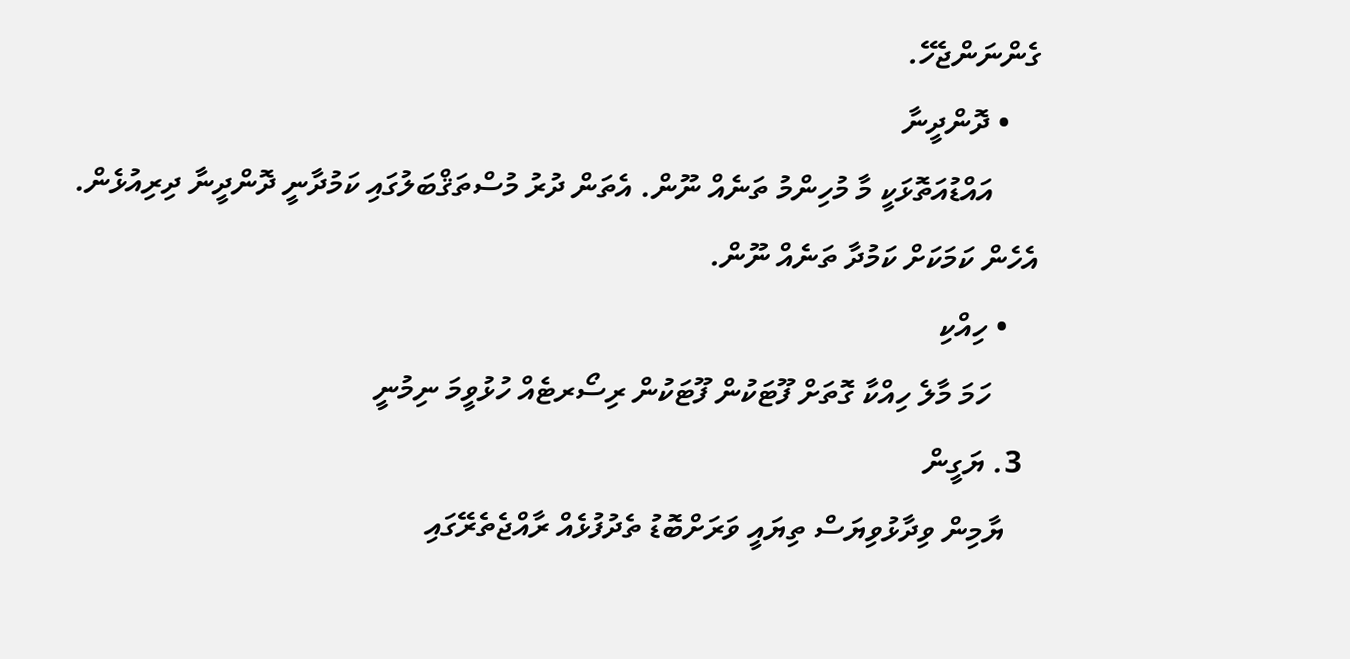ގެންނަންޖެހޭ.
    • ދޮންދީނާ
      އައްޑުއަތޮޅަކީ މާ މުހިންމު ތަނެއް ނޫން. އެތަން ދުރު މުސްތަޤްބަލުގައި ކަމުދާނީ ދޮންދީނާ ދިރިއުޅެން. އެހެން ކަމަކަށް ކަމުދާ ތަނެއް ނޫން.
    • ހިއްކި
      ހަމަ މާލެ ހިއްކާ ގޮތަށް ފޫޓަކުން ފޫޓަކުން ރިސޯރޓެއް ހުޅުވީމަ ނިމުނީ
  3. ޔަގީން
    ޔާމިން ވިދާޅުވިޔަސް ތިޔައީ ވަރަށްބޮޑު ތެދުފުޅެއް ރާއްޖެތެރޭގައި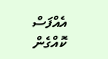އެއްފަސް ކޮއްގެން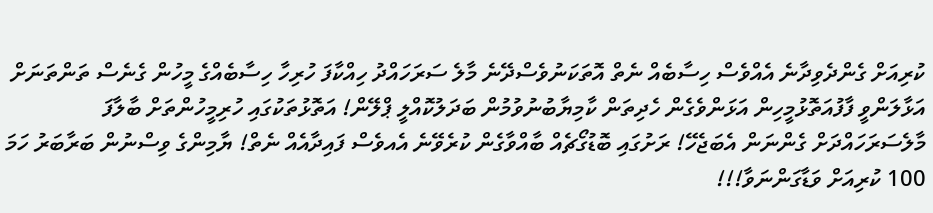ކުރިއަށް ގެންދެވިދާނެ އެއްވެސް ހިސާބެއް ނެތް އޮތަކަނުވެސްދޭނެ މާލެ ސަރަހައްދު ހިއްކާފަ ހުރިހާ ހިސާބެއްގެ މީހުން ގެނެސް ތަންތަނަށް އަޅާލަންވީ ފާފުއަތޮޅުމީހިން އަޅަންވެގެން ހެދިތަން ކާމިޔާބުނުވުމުން ބަދަލުކޮއްލީ ޕްލޭން! އަތޮޅުތަކުގައި ހުރިމީހުންތަށް ބާލާފަ މާލެސަރަހައްދަށް ގެންނަން އެބަޖެހޭ! ރަށުގައި ބޮޑުގޯޗެއް ބާއްވާގެން ކުރެވޭނެ އެއވެސް ފައިދާއެއް ނެތް! ޔާމިންގެ ވިސްނުން ބަރާބަރު ހަމަ 100 ކުރިއަށް ވަޑާގަންނަވާ!!!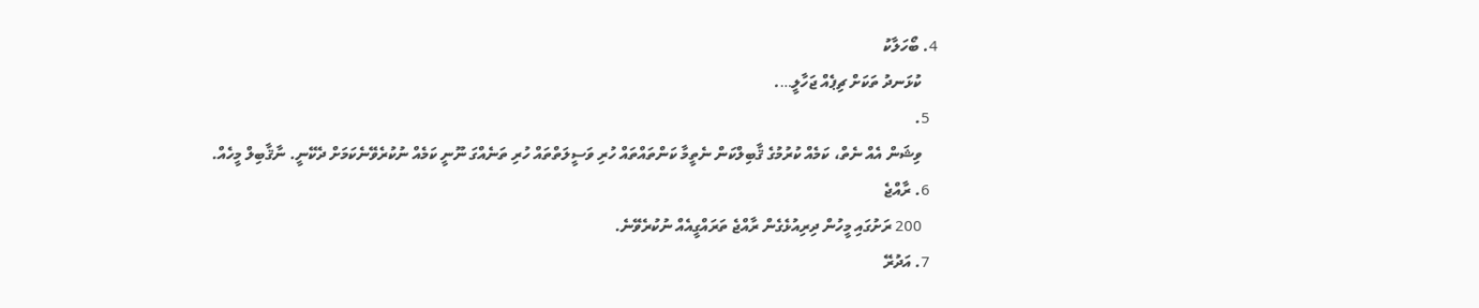4. ބޯހަލާކު
    ކުޅަނދު ތަކަށް ޗިޕެއް ޖަހާލީ….
  5.
    ވިޝަން އެއް ނެތް، ކަމެއް ކުރުމުގެ ޤާބިލްކަން ނެތީމާ ކަންތައްތައް ހުރި ވަސީލަތްތައް ހުރި ތަނެއްގަ ނޫނީ ކަމެއް ނުކުރެވޭނެކަމަށް ދެކޭނީ. ނާޤާބިލް މީހެއް.
  6. ރާއްޖެ
    200 ރަށުގައި މީހުން ދިރިއުޅެގެން ރާއްޖެ ތަރައްގީއެއް ނުކުރެވޭނެ.
  7. އަދުރޭ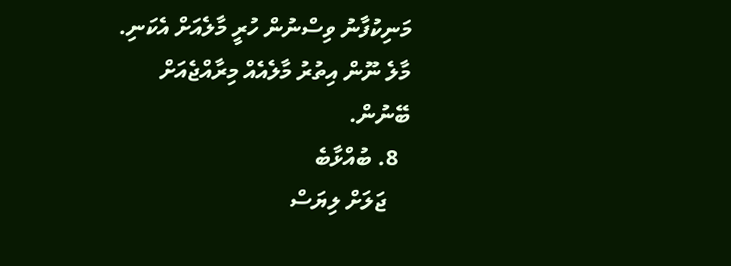މަނިކުފާނު ވިސްނުން ހުރީ މާލެއަށް އެކަނި. މާލެ ނޫން އިތުރު މާލެއެއް މިރާއްޖެއަށް ބޭނުން.
  8. ބުއްޅާބެ
    ޖަލަށް ލިޔަސް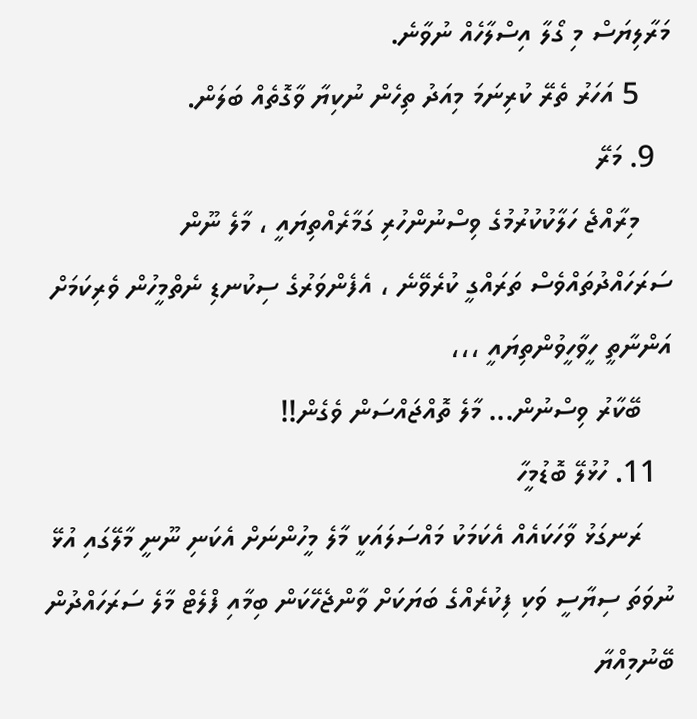މަރާލިޔަސް މި ގޯލާ އިސްލާހެއް ނުވާނެ.
    5 އަހަރު ތެރޭ ކުރިނަމަ މިއަދު ތިހެން ނުކިޔާ ވާގޮތެއް ބަލަން.
  9. މަރޭ
    މިރާއްޖެ ހަލާކުކުރުމުގެ ވިސްނުންހުރި ގަމާރެއްތިޔައީ ، މާލެ ނޫން ސަރަހައްދުތައްވެސް ތަރައްގީ ކުރެވޭނެ ، އެފެންވަރުގެ ސިކުނޑި ނެތްމީހުން ވެރިކަމަށް އަންނާތީ ހީވާހީވުންތިޔައީ ،،،
    ބޭކާރު ވިސްނުން... މާލެ ތޮއްޖައްސަން ވެގެން!!
  11. ހުޅުލޭ ބޮޑުމީހާ
    ރަނގަޅު ވާހަކައެއް އެކަމަކު މައްސަލައަކީ މާލެ މީހުންނަށް އެކަނި ނޫނީ މާލޭގައި އުޅޭ ނުވަތަ ސިޔާސީ ވަކި ފިކުރެއްގެ ބަޔަކަށް ވާންޖެހޭކަން ބިމާއި ފްލެޓް މާލެ ސަރަހައްދުން ބޭނުމިއްޔާ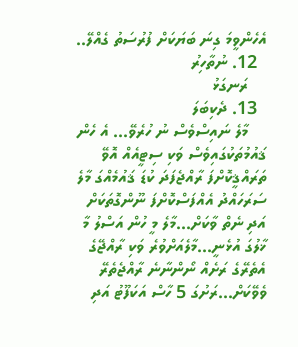އެހެންވީމަ ގިނަ ބަޔަކަށް ފުރުސަތު ގެއްލޭ..
  12. ނުތާހިރު
    ރަނގަޅު
  13. ދެކިބަލަ
    މާލެ ނައިސްވެސް ނު ހުރެވޭ... އެ ހެން ޤައުމުތަކުގައިވެސް ވަކި ސިޓީއެއް އޮވޭ ތަރައްޤީކޮށްފަ ރާއްޖެފަދަ ކުޑަ ޤައުމެއްގަ މާލެ ސަރަހައްދު އެއްފަސްކޮށްފަ ނޫންގޮތަކަށް އަދި ނެތް ވާކަށް...މާލެ މީ ހުން އަސްލު މާ ޚާލުގަ އުޅެނީ...މާލެއަށްވުރެ ވަކި ރާއްޖޭގެ އެތެރޭގެ ރަށެއް ނޯންނާނެ ރާއްޖެތެރޭ ވެވޭކަށް...ރަށުގަ 5 ހާސް އަކަފޫޓު އަދި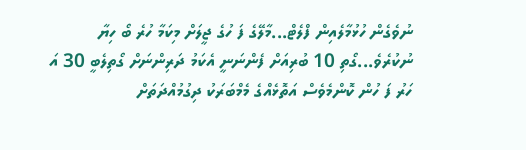ނުވެގެން ހުޅުމާލެއިން ފްލެޓް...މާލޭގެ ފަ ހުގެ ޖީލަށް މިކަމާ ހުރެ ބޯ ހިޔާ ނުކުރެވެ...ގޯތި 10 ބުރިއަށް ފެންނަނީ އެކަމު ދަރިންނަށް ގޯތިލެބީ 30 އަ ހަރު ފަ ހުން ކޮންމެވެސް އަތޮޅެއްގެ މެމްބަރަކު ދިގުމުއްދަތަށް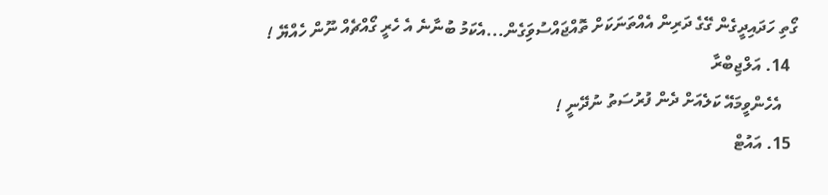ގޯތި ހަދައިދީގެން ގޭގެ ދަރިން އެއްތަނަކަށް ތޮއްޖައްސުވަިގެން...އެކަމު ބުނާނެ އެ ހެރީ ގޯއްޗެއް ނޫން ހެއްޔޭ !
  14. އަލްޖިބްރާ
    އެހެންވީމައޭ ކަލެއަށް ދެން ފުރުސަތު ނުދޭނީ !
  15. އައުޓް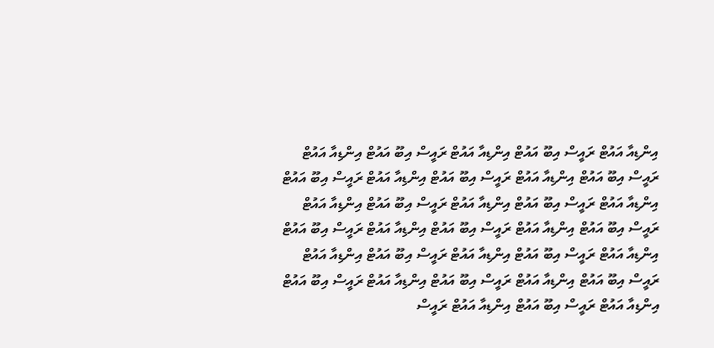އިންޑިއާ އައުޓް ރައީސް އިބޫ އައުޓް އިންޑިއާ އައުޓް ރައީސް އިބޫ އައުޓް އިންޑިއާ އައުޓް ރައީސް އިބޫ އައުޓް އިންޑިއާ އައުޓް ރައީސް އިބޫ އައުޓް އިންޑިއާ އައުޓް ރައީސް އިބޫ އައުޓް އިންޑިއާ އައުޓް ރައީސް އިބޫ އައުޓް އިންޑިއާ އައުޓް ރައީސް އިބޫ އައުޓް އިންޑިއާ އައުޓް ރައީސް އިބޫ އައުޓް އިންޑިއާ އައުޓް ރައީސް އިބޫ އައުޓް އިންޑިއާ އައުޓް ރައީސް އިބޫ އައުޓް އިންޑިއާ އައުޓް ރައީސް އިބޫ އައުޓް އިންޑިއާ އައުޓް ރައީސް އިބޫ އައުޓް އިންޑިއާ އައުޓް ރައީސް އިބޫ އައުޓް އިންޑިއާ އައުޓް ރައީސް އިބޫ އައުޓް އިންޑިއާ އައުޓް ރައީސް އިބޫ އައުޓް އިންޑިއާ އައުޓް ރައީސް އިބޫ އައުޓް އިންޑިއާ އައުޓް ރައީސް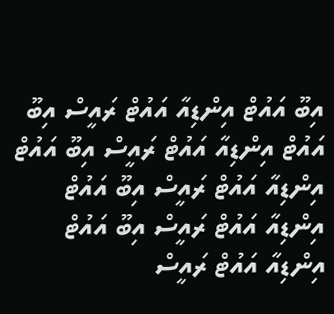އިބޫ އައުޓް އިންޑިއާ އައުޓް ރައީސް އިބޫ އައުޓް އިންޑިއާ އައުޓް ރައީސް އިބޫ އައުޓް އިންޑިއާ އައުޓް ރައީސް އިބޫ އައުޓް އިންޑިއާ އައުޓް ރައީސް އިބޫ އައުޓް އިންޑިއާ އައުޓް ރައީސް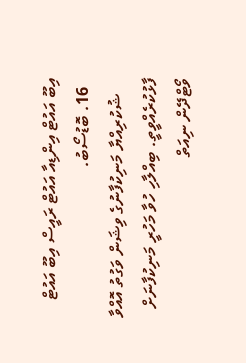އިބޫ އައުޓް އިންޑިއާ އައުޓް ރައީސް އިބޫ އައުޓް
  16. ބޮޑުސޯބު.
    ޝުކުރިއްޔާ މަނިކުފާނުގެ ވިޝަން ވަގުތު އޮއްވާ ފާޅުކުރެއްވީތީ. ބިއްލާހި ހުވާ މަހުރީ މަނިކުފާނަށް ވޯޓްދޭން ނިއަތް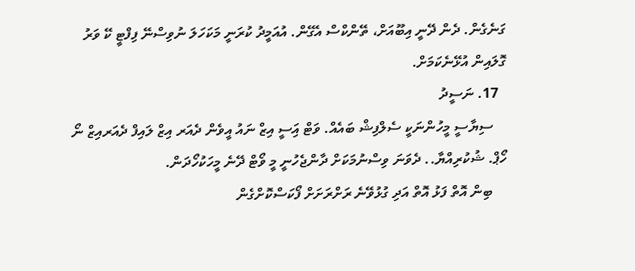ގަނެގެން. ދެން ދޭނީ އިބޫއަށް، ތޭންކްސް އެގޭން. އުއަމީދު ކުރަނީ މަކަހަލަ ނުވިސްނޭ ފިފްޓީ ކޭ ވަރު ގޮލައިން އުޅޭނެކަމަށް.
  17. ނަސީދު
    ސިޔާސީ މީހުންނަކީ ސެލްފިޝް ބައެއް. ވަޓް އަިސީ އިޒް ނައު އީވެން ދެއަރ އިޒް ލައިފް ދެއަރއިޒް ނޯ ހޯޕް. ޝުކުރިއްޔާ.. ދެވަނަ ވިސްނުމަކަށް ދާންޖެހުނީ މީ ވޯޓް ދޭނެ މީހަކުހޯދަން.
    ބިން އޮތް ފަޅު އޮތް އަދި ގުޅުވޭނެ ރަށްރަށަށް ފޯކަސްކޮށްގެން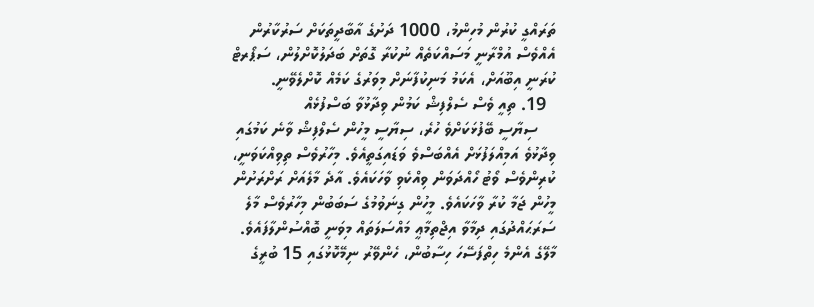ތަރައްގީ ކުރުން މުހިންމު، 1000 ދަށުގެ އާބާދީތަކަށް ސަރުކާރުން އެއްވެސް އުމްރާނީ މަސައްކަތެއް ނުކުރާ ގޮތަށް ބަދަލުކޮށްލުން، ސަޕޯރޓް ކުރަނީ އިބޫއަށް، އެކަމު މަނިކުފާނަށް މިވަރުގެ ކަމެއް ކޮށްލެވޭނީ.
  19. ތިއީ ވެސް ސެލްފިޝް ކަމުން ވިދާޅުވާ ބަސްފުޅެއް
    ސިޔާސީ ބޭފުޅަކަށްވެ ހުރެ، ސިޔާސީ މީހުން ސެލްފިޝް ވާނެ ކަމުގައި ވިދާޅުވެ އަމިއްލަފުޅަށް އެއްބަސްވެ ވަޑައިގަތީއެވެ. މިހާރުވެސް ތިވިއްކަވަނީ، ކުރިންވެސް ވޯޓު ހޯއްދަވަން ވިއްކެވި ވާހަކައެވެ. އާދެ މާލެއަށް ރަށްރަށުން މީހުން ޖަމާ ކުރާ ވާހަކައެވެ. މީހުން ގިނަވުމުގެ ސަބަބުން މިހާރުވެސް މާލެ ސަރަޙައްދުގައި ދިމާވާ އިޖްތިމާޢީ މައްސަލަތައް މިވަނީ ބޮއްސުންލާފައެވެ. މާލޭގެ އެންމެ ހިތްފަސޭހަ ހިސާބުން، ހެންވޭރު ނިމޭކޮޅުގައި 15 ބުރީގެ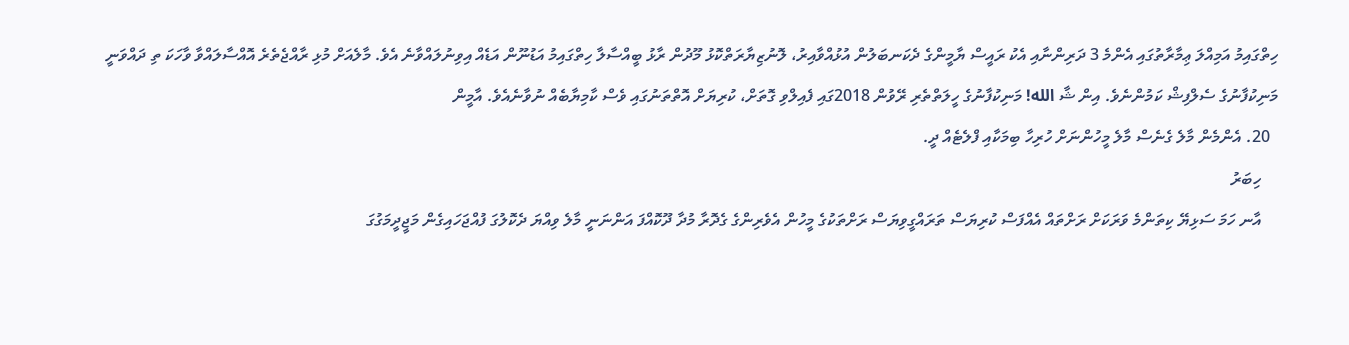ހިތްގައިމު އަމިއްލަ ޢިމާރާތުގައި އެންމެ 3 ދަރިންނާއި އެކު ރައީސް ޔާމީންގެ ދެކަނބަލުން އުޅުއްވާއިރު، ލޮނުޒިޔާރަތްކޮޅު މޫދުން ރާޅު ބީއްސާލާ ހިތްގައިމު އަޑުނޫން އަޑެއް އިވިނުލައްވާނެ އެވެ. މާލެއަށް މުޅި ރާއްޖެތެރެ އޮއްސާލައްވާ ވާހަކަ ތި ދައްވަނީ މަނިކުފާނުގެ ސެލްފިޝް ކަމުންނެވެ. އިން ޝާ الله! މަނިކުފާނުގެ ހީލަތްތެރި ރޭވުން 2018ގައި ފެއިލްވި ގޮތަށް، ކުރިޔަށް އޮތްތަނުގައި ވެސް ކާމިޔާބެއް ނުވާނެއެވެ. އާމީން
  20. އެންމެން މާލެ ގެނެސް މާލެ މީހުންނަށް ހުރިހާ ބިމަކާއި ފްލެޓެއް ދީ.
    ހިބަރު
    އާނ ހަމަ ސަޅިޔޭ ކިތަންމެ ވަރަކަށް ރަށްތައް އެއްފަސް ކުރިޔަސް ތަރައްގީވިޔަސް ރަށްތަކުގެ މީހުން އެވެރިންގެ ގެދޮރާ މުދާ ދޫކޮއްފަ އަންނަނީ މާލެ ވިއްޔަ ދެކޮލުގަ ފުއްޖަހައިގެން މަޖީދީމަގުގަ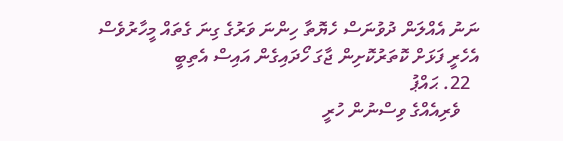ނަނު އެއްލަން ދުވުނަސް ހެޔޮތާ ހިންނަ ވަރުގެ ގިނަ ގެތައް މީހާރުވެސް އެހެރީ ފަޅަށް ކޮތަރުކޮށިން ޖާގަ ހޯދައިގެން އައިސް އެތިބީ
  22. ޙައްޕު
    ވެރިއެއްގެ ވިސްނުން ހުރީ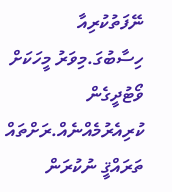ނޭފަތުކުރިއާ ހިސާބުގަ.މިވަރު މީހަކަށް ވޯޓުދީގެން ކުރިއެރުމެއްނެއް.ރަށްތައް ތަރައްޤީ ނުކުރަން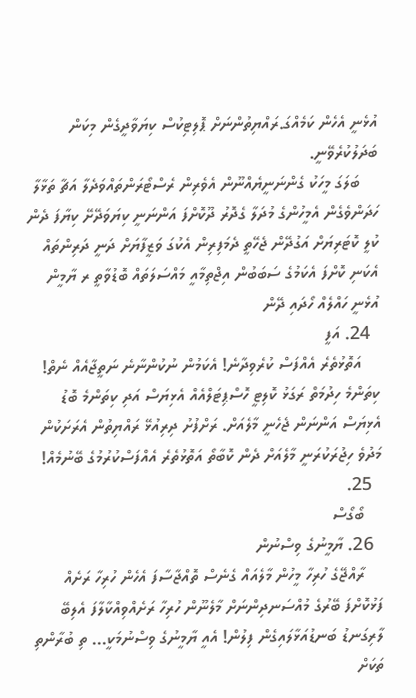އުޅެނީ އެހެން ކަމެއްގަ.ރައްޔިތުންނަށް ޕޮލިޓިކުސް ކިޔަވާދީގެން މިކަން ބަދަލުކުރެވޭނީ.
    ބަލަގަ މީހަކު ގެންނަނީޔެއްނޫން އެވެރިން ރެސްޓޯރަންތައްވަދެލާ އަޗާ ތަޅާލާ ހަދަންވެގެން އެމީހުންގެ މުދަލާ ގެދޮރު ދޫކޮށްފަ އަންނަނީ ކިޔަވަދޭށޭ ކިޔާފަ ދެން ކުލީ ކޮޓަރިޔަށް އަގުދޭން ޖެހޭތީ ދެމަފިރިން އެކުގަ ވަޒީފާޔަށް ދަނީ ދަރިންތައް އެކަނި ކޮށްފަ އެކަމުގެ ސަބަބުން އިޖްތިމާއީ މައްސަލަތައް ބޮޑުވާތީ ރ ޔާމީން އުޅެނީ ހައްލެއް ހޯދައި ދޭން
  24. އަފީ
    އަތޮޅުތެރެ އެއްފަސް ކުރެވިދާނެ! އެކަމުން ނުކުންނާނެ ނަތީޖާއެއް ނެތް! ކިތަންމެ ހިދުމަތް ރަގަޅު ކޮލިޓީ ހޮސްޕިޓަލްއެއް އެޅިޔަސް އަދި ކިތަންމެ ބޮޑު އެޅިޔަސް އަންނަން ޖެހެނީ މާލެއަށް. ރަށްފުށު ދިރިއުޅޭ ރައްޔިތުން އެރަށަކުން މަދުވެ ހިޖުރަކުރަނީ މާލެއަށް ދެން ކޮބާތޯ އަތޮޅުތެރެ އެއްފަސްކުރުމުގެ ބޭނުމެއް!
  25.
    ބޯގޯސް
  26. ޔާމީނުގެ ވިސްނުން
    ރާއްޖޭގެ ހުރިހާ މީހުން މާލެއައް ގެނެސް ތޮއްޖާސާފަ އެހެން ހުރިހާ ރަށެއް ފަޅުކޮށްފަ ބޭރުގެ މުއްސަނދިންނަށް މާލެނޫން ހުރިހާ ރަށެއްވިއްކާލާފަ އެލިބޭ ލާރިގަނޑު ބަނޑުއަޅާލައިގެން ފިލުން! އެއީ ޔާމީނުގެ ވިސްނުމަކީ... ތި ބުރާންތި ތަކަށް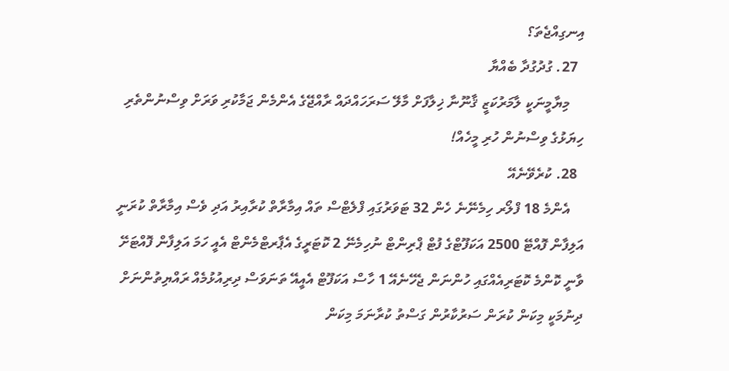އިނގިއްޖެތަ؟
  27. ގުދުގުދާ ބެއްޔާ
    މިޔާމީނަކީ ލާމަރުކަޒީ ޤާނޫނާ ޚިލާފަށް މާލޭ ސަރަހައްދައް ރާއްޖޭގެ އެންމެން ޖަމާކުރި ވަރަށް ވިސްނުންތެރި ހިޔަޅުގެ ވިސްނުން ހުރި މީހެއް!
  28. ކުރެވޭނެއޭ
    އެންމެ 18 ފްލޯރ ހިމެނޭނެ ހެން 32 ޓަވަރުގައި ފްލެޓްސް ތައް އިމާރާތް ކުރާއިރު އަދި ވެސް އިމާރާތް ކުރަނީ އަލިފާން ފޮއްޓޭ 2500 އަކަފޫޓްގެ ފުޓް ޕްރިންޓް ނުހިމެނޭ 2 ކޮޓަރީގެ އެޕާރޓްމެންޓް އެއީ ހަމަ އަލިފާން ފޮއްޓަށޭ ވާނީ ކޮންމެ ކޮޓަރިއެއްގައި ހުންނަން ޖެހޭނެއޭ 1 ހާސް އަކަފޫޓް އެއީއޭ ތަނަވަސް ދިރިއުޅުމެއް ރައްޔިތުންނަށް ދިނުމަކީ މިކަން ކުރަން ސަރުކާރުން ގަސްތު ކުރާނަމަ މިކަން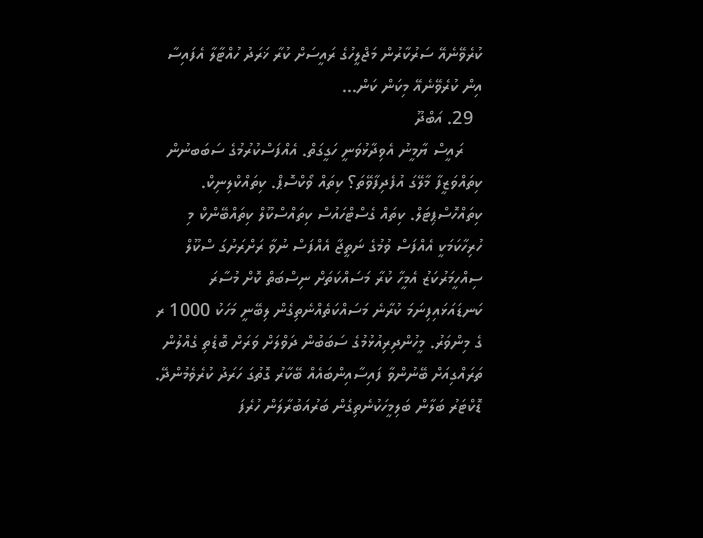ކުރެވޭނެއޭ ސަރުކާރުން މަޖްލީހުގެ ރައީސަށް ކުރާ ޚަރަދު ހުއްޓާލާ އެފައިސާ އިން ކުރެވޭނެއޭ މިކަން ކަން...
  29. އަބްދޫ
    ރައީސް ޔާމީނު އެވިދާޅުވަނީ ހަގީގަތް. އެއްފަސްކުރުމުގެ ސަބަބނުން ކިތައްވަޒީފާ މާލޭގަ އުފެދިފާވޭތަ؟ ކިތައް ވޯކްސޮޕް. ކިތައްކްލިނިކް. ކިތައްހޮސްޕިޓަލް. ކިތައް ގެސްޓްހައުސް ކިތައްސްކޫލް ކިތައްބޭންކް މި ހުރިހާކަމަކީ އެއްފަސް ވުމުގެ ނަތީޖާ އެއްފަސް ނުވާ ރަށްރަށުގަ ސްކޫލް ސިއްހީމަރުކަޒު އެމީހާ ކުރާ މަސައްކަތަށް ނިސްބަތް ކޮށް މުސާރަ ކަނޑައަޅައިފިނަމަ ކުރާނެ މަސައްކަތެއްނެތިގެން ލިބޭނީ މަހަކު 1000 ރ ގެ މިންވަރު. މީހުންދިރިއުޅުމުގެ ސަބަބުން ދަވްލަށް ވަރަށް ބޮޑެތި ގެއްލުން ތަރައްގިއަށް ބޭނުންވާ ފައިސާއިންބައެއް ބޭކާރު ގޮތުގަ ހަރަދު ކުރެވެމުންދޭ. ޑޮކްޓަރު ބަލާން ބަލިމީހަކުނެތިގެން ބަރުއަބުރާލަން ހުރެފަ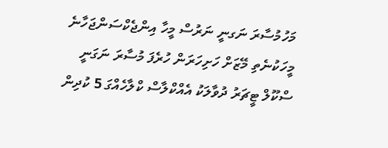މަހުމުސާރަ ނަގނީ ނަރުސް މީހާ އިންޖެކްސަންޖަހާނެ މީހަކުނެތި މޭޒަށް ހަށިހަރަން ހުރެފަ މުސާރަ ނަގަނީ ސްކޫލް ޓީޗަރު ދުވާލަކު އެއްކްލާސް ކްލާހެއްގަ 5 ކުދިން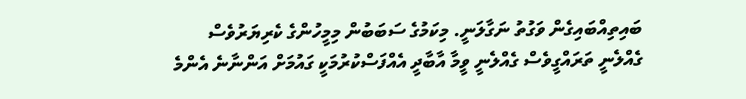ބައިތިއްބައިގެން ވަގުތު ނަގާލަނީ. މިކަމުގެ ސަބަބުން މިމީހުންގެ ކެރިޔަރުވެސް ގެއްލެނީ ތަރައްގީވެސް ގެއްލެނީ ވީމާ އާބާދީ އެއްފަސްކުރުމަކީ ގައުމަށް އަންނާނެ އެންމެ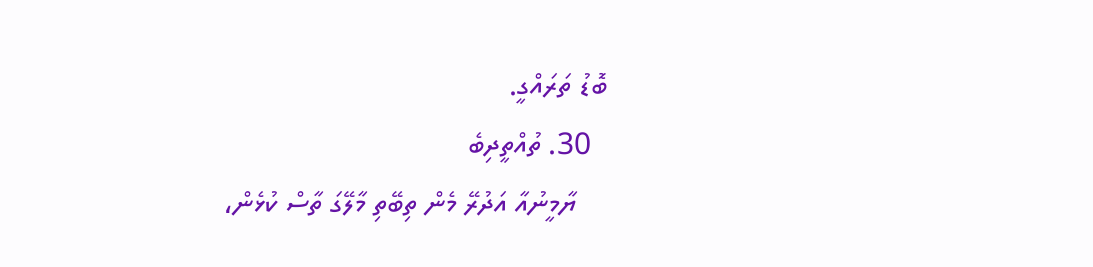ބޮޑު ތަރައްގީ.
  30. ތުއްތީދިބެ
    ޔާމީނުއާ އަދުރޭ މެން ތިބޭތި މާލޭގަ ތާސް ކުޅެން،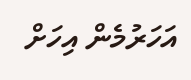އަހަރުމެން އިހަށް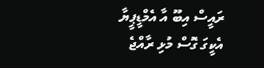ރައީސް އިބޫ އާ އެމްޑީޕީޔާ އެކީގަ ގޮސް މުޅި ރާއްޖެ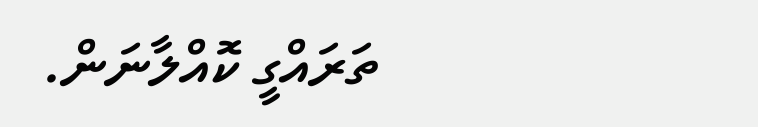ތަރައްގީ ކޮއްލާނަން.